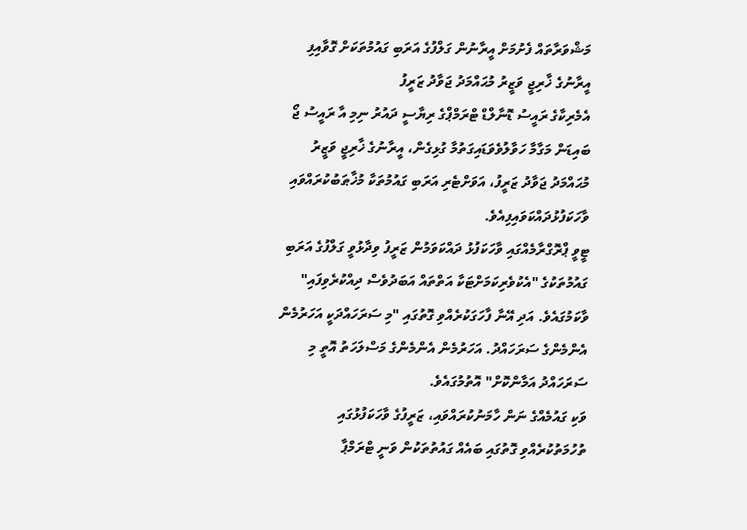މަޝްވަރާތައް ފެށުމަށް އީރާނުން ގަލްފުގެ އަރަބި ގައުމުތަކަށް ގޮވާއިފި
އީރާނުގެ ޚާރިޖީ ވަޒީރު މުޙައްމަދު ޖަވާދު ޒަރީފު
އެމެރިކާގެ ރައީސު ޑޮނާލްޑް ޓްރަމްޕްގެ ރިޔާސީ ދައުރު ނިމި އާ ރައީސު ޖޯ ބައިޑަން މަގާމާ ހަވާލުވެވަޑައިގަތުމާ ގުޅިގެން، އީރާނުގެ ޚާރިޖީ ވަޒީރު މުޙައްމަދު ޖަވާދު ޒަރީފު، އަވަށްޓެރި އަރަބި ގައުމުތަކާ މުޚާޠަބުކުރައްވައި ވާހަކަފުޅުދައްކަވައިފިއެވެ.
ޓީވީ ޕްރޮގްރާމެއްގައި ވާހަކަފުޅު ދައްކަވަމުން ޒަރީފު ވިދާޅުވީ ގަލްފުގެ އަރަބި ގައުމުތަކުގެ "އެކުވެރިކަމަށްޓަކާ އަތްތައް އަބަދުވެސް ދިއްކުރެވިފައި" ވާކަމުގައެވެ. އަދި އޭނާ ފާހަގަކުރެއްވި ގޮތުގައި "މި ސަރަހައްދަކީ އަހަރުމެން އެންމެންގެ ސަރަހައްދު. އަހަރުމެން އެންމެންގެ މަސްލަހަތު އޮތީ މި ސަރަހައްދު އަމާންކޮށް" އޮތުމުގައެވެ.
ވަކި ގައުމެއްގެ ނަން ހާމަނުކުރައްވައި، ޒަރީފުގެ ވާހަކަފުޅުގައި ތުހުމަތުކުރެއްވި ގޮތުގައި ބައެއް ގައުތުތަކުން ވަނީ ޓްރަމްޕާ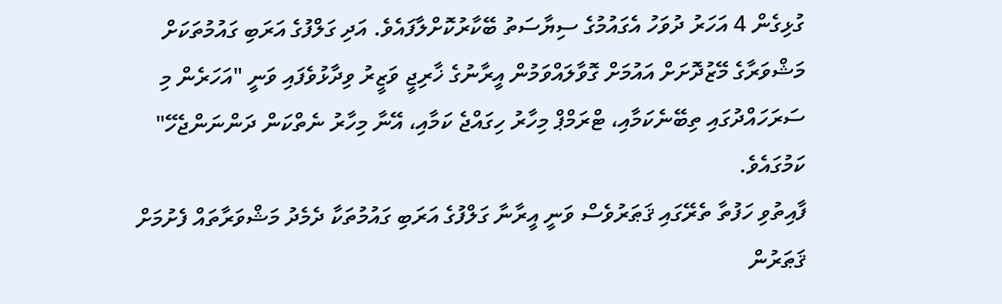ގުޅިގެން 4 އަހަރު ދުވަހު އެގައުމުގެ ސިޔާސަތު ބޭކާރުކޮށްލާފައެވެ. އަދި ގަލްފުގެ އަރަބި ގައުމުތަކަށް މަޝްވަރާގެ މޭޒުދޮށަށް އައުމަށް ގޮވާލައްވަމުން އީރާނުގެ ޚާރިޖީ ވަޒީރު ވިދާޅުވެފައި ވަނީ "އަހަރެން މި ސަރަހައްދުގައި ތިބޭނެކަމާއި، ޓްރަމްޕް މިހާރު ހިގައްޖެ ކަމާއި، އޭނާ މިހާރު ނެތްކަން ދަންނަންޖެހޭ" ކަމުގައެވެ.
ފާއިތުވި ހަފުތާ ތެރޭގައި ޤަޠަރުވެސް ވަނީ އީރާނާ ގަލްފުގެ އަރަބި ގައުމުތަކާ ދެމެދު މަޝްވަރާތައް ފެށުމަށް ޤަޠަރުން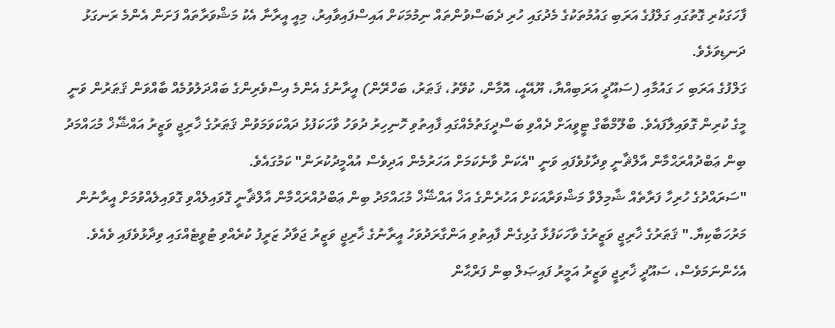ފާހަގަކުރި ގޮތުގައި ގަލްފުގެ އަރަބި ގައުމުތަކުގެ މެދުގައި ހުރި ދެބަސްވުންތައް ނިމުމަކަށް އައިސްފައިވާއިރު، މިއީ އީރާނާ އެކު މަޝްވަރާތައް ފަށަން އެންމެ ރަނގަޅު ދަނޑިވަޅެވެ.
ގަލްފުގެ އަރަބި ހަ ގައުމާއި (ސައޫދީ އަރަބިއްޔާ، ޔޫއޭއީ، އޮމާން، ކުވޭތު، ޤަޠަރު، ބަހްރޭން) އީރާނުގެ އެންމެ އިސްވެރިންގެ ބައްދަލުވުމެއް ބާއްވަން ޤަޠަރުން ވަނީ މީގެ ކުރިން ގޮވައިލާފައެވެ. ބްލޫމްބާގް ޓީވީއަށް ދެއްވި ބަސްދީގަތުމެއްގައި ފާއިތުވި ހޮނިހިރު ދުވަހު ވާހަކަފުޅު ދައްކަވަމަވުން ޤަޠަރުގެ ޚާރިޖީ ވަޒީރު އައްޝޭޚް މުޙައްމަދު ބިން ޢަބްދުއްރަޙްމާން އާލްޘާނީ ވިދާޅުވެފައި ވަނީ "އެކަން ވާނެކަމަށް އަހަރުމެން އަދިވެސް އުއްމީދުކުރަން" ކަމުގައެވެ.
"ސަރައްދުގެ ހުރިހާ ފަރާތެއް ޝާމިލްވާ މަޝްވަރާއަކަށް އަހުރެންގެ އަޚް އައްޝޭޚް މުޙައްމަދު ބިން ޢަބްދުއްރަޙްމާން އާލްޘާނީ ގޮވައިލެއްވި ގޮވައިލެއްވުމަށް އީރާނުން މަރުހަބާކިޔާ." ޤަޠަރުގެ ޚާރިޖީ ވަޒީރުގެ ވާހަކަފުޅާ ގުޅިގެން ފާއިތުވި އަންގާރަދުވަހު އީރާނުގެ ޚާރިޖީ ވަޒީރު ޖަވާދު ޒަރީފު ކުރެއްވި ޓުވީޓެއްގައި ވިދާޅުވެފައި ވެއެވެ.
އެހެންނަމަވެސް، ސައޫދީ ޚާރިޖީ ވަޒީރު އަމީރު ފައިޞަލް ބިން ފަރްޙާން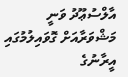އާލްސުޢޫދު ވަނީ މަޝްވަރާއަށް ގޮވައިލުމުގައި އީރާނުގެ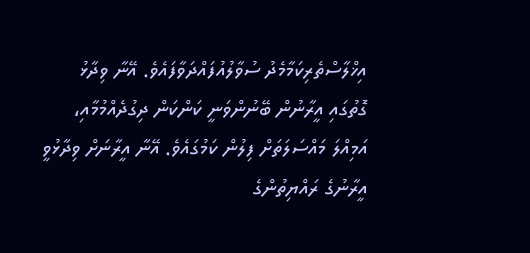އިޚްލާސްތެރިކަމާމެދު ސުވާލުއުފައްދަވާފައެވެ. އޭނާ ވިދާޅު ގޮތުގައި އީރާނުން ބޭނުންވަނީ ކަންކަން ދިގުދެއްމުމާއި، އަމިއްލަ މައްސަލަތަށް ފިލުން ކަމުގައެވެ. އޭނާ އީރާނަށް ވިދާޅުވީ އީރާނުގެ ރައްޔިތުންގެ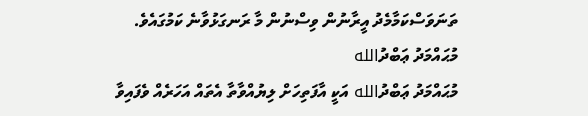ތަނަވަސްކަމާމެދު އީރާނުން ވިސްނުން މާ ރަނގަޅުވާނެ ކަމުގައެވެ.
މުޙައްމަދު ޢަބްދުالله
މުޙައްމަދު ޢަބްދުالله އަކީ އާފަތިހަށް ލިޔުއްވާތާ އެތައް އަހަރެއް ވެފައިވާ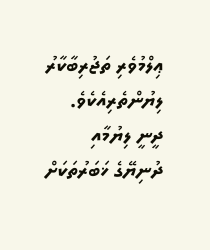ޢިލްމުވެރި ތަޖުރިބާކާރު ލިޔުންތެރިއެކެވެ. ދީނީ ލިޔުމާއި ދުނިޔޭގެ ޚަބަރުތަކަށް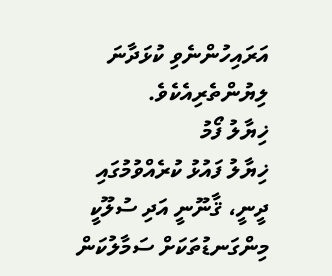އަރައިހުންނެވި ކުޅަދާނަ ލިޔުންތެރިއެކެވެ.
ޚިޔާލު ފޯމު
ޚިޔާލު ފައުޅު ކުރެއްވުމުގައި ދީނީ، ޤާނޫނީ އަދި ސުލޫކީ މިންގަނޑުތަކަށް ސަމާލުކަން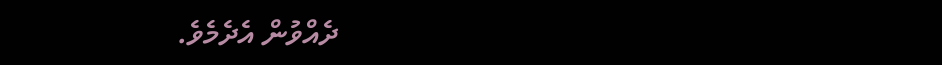ދެއްވުން އެދެމެވެ.